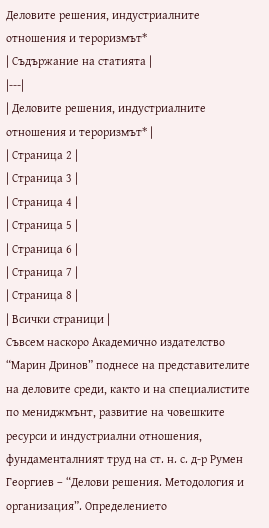Деловите решения, индустриалните отношения и тероризмът*
| Съдържание на статията |
|---|
| Деловите решения, индустриалните отношения и тероризмът* |
| Страница 2 |
| Страница 3 |
| Страница 4 |
| Страница 5 |
| Страница 6 |
| Страница 7 |
| Страница 8 |
| Всички страници |
Съвсем наскоро Академично издателство “Марин Дринов” поднесе на представителите на деловите среди, както и на специалистите по мениджмънт, развитие на човешките ресурси и индустриални отношения, фундаменталният труд на ст. н. с. д-р Румен Георгиев – “Делови решения. Методология и организация”. Определението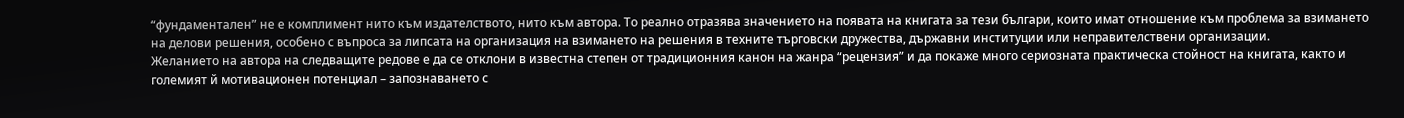“фундаментален” не е комплимент нито към издателството, нито към автора. То реално отразява значението на появата на книгата за тези българи, които имат отношение към проблема за взимането на делови решения, особено с въпроса за липсата на организация на взимането на решения в техните търговски дружества, държавни институции или неправителствени организации.
Желанието на автора на следващите редове е да се отклони в известна степен от традиционния канон на жанра “рецензия” и да покаже много сериозната практическа стойност на книгата, както и големият й мотивационен потенциал – запознаването с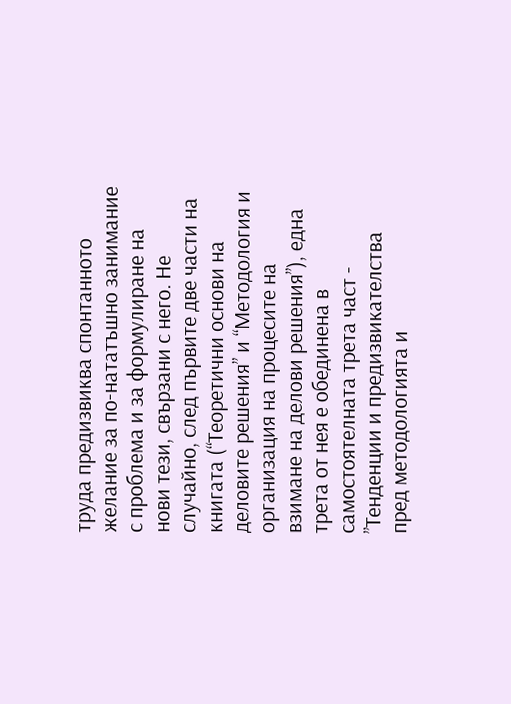труда предизвиква спонтанното желание за по-нататъшно занимание с проблема и за формулиране на нови тези, свързани с него. Не случайно, след първите две части на книгата (“Теоретични основи на деловите решения” и “Методология и организация на процесите на взимане на делови решения”), една трета от нея е обединена в самостоятелната трета част - ”Тенденции и предизвикателства пред методологията и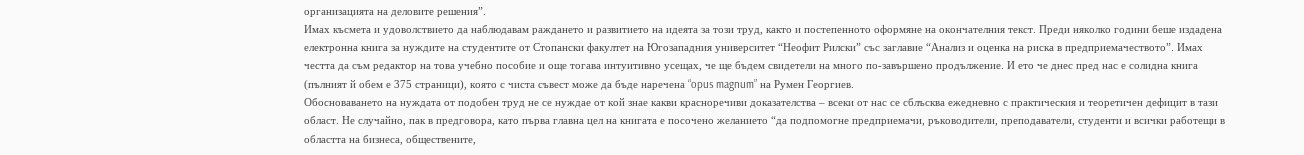организацията на деловите решения”.
Имах късмета и удоволствието да наблюдавам раждането и развитието на идеята за този труд, както и постепенното оформяне на окончателния текст. Преди няколко години беше издадена електронна книга за нуждите на студентите от Стопански факултет на Югозападния университет “Неофит Рилски” със заглавие “Анализ и оценка на риска в предприемачеството”. Имах честта да съм редактор на това учебно пособие и още тогава интуитивно усещах, че ще бъдем свидетели на много по-завършено продължение. И ето че днес пред нас е солидна книга (пълният й обем е 375 страници), която с чиста съвест може да бъде наречена “opus magnum” на Румен Георгиев.
Обосноваването на нуждата от подобен труд не се нуждае от кой знае какви красноречиви доказателства – всеки от нас се сблъсква ежедневно с практическия и теоретичен дефицит в тази област. Не случайно, пак в предговора, като първа главна цел на книгата е посочено желанието “да подпомогне предприемачи, ръководители, преподаватели, студенти и всички работещи в областта на бизнеса, обществените,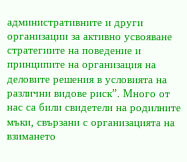административните и други организации за активно усвояване стратегиите на поведение и принципите на организация на деловите решения в условията на различни видове риск”. Много от нас са били свидетели на родилните мъки, свързани с организацията на взимането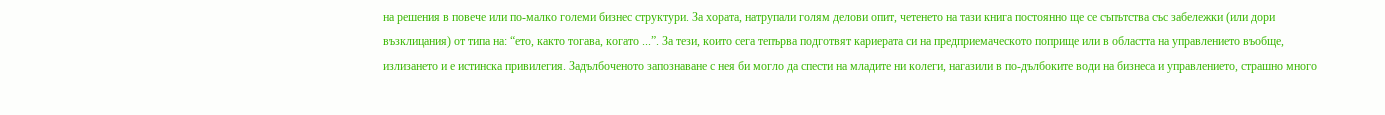на решения в повече или по-малко големи бизнес структури. За хората, натрупали голям делови опит, четенето на тази книга постоянно ще се съпътства със забележки (или дори възклицания) от типа на: “ето, както тогава, когато ...”. За тези, които сега тепърва подготвят кариерата си на предприемаческото поприще или в областта на управлението въобще, излизането и е истинска привилегия. Задълбоченото запознаване с нея би могло да спести на младите ни колеги, нагазили в по-дълбоките води на бизнеса и управлението, страшно много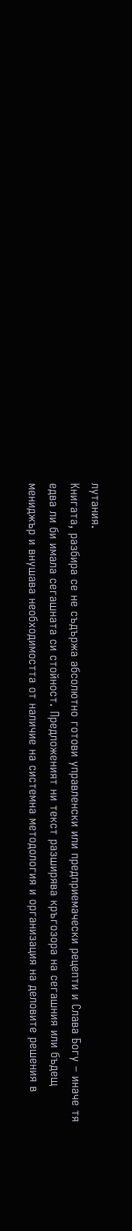лутания.
Книгата, разбира се не съдържа абсолютно готови управленски или предприемачески рецепти и Слава Богу – иначе тя едва ли би имала сегашната си стойност. Предложеният ни текст разширява кръгозора на сегашния или бъдещ мениджър и внушава необходимостта от наличие на системна методология и организация на деловите решения в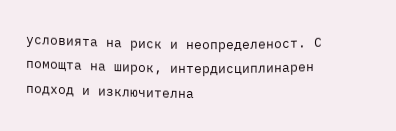условията на риск и неопределеност. С помощта на широк, интердисциплинарен подход и изключителна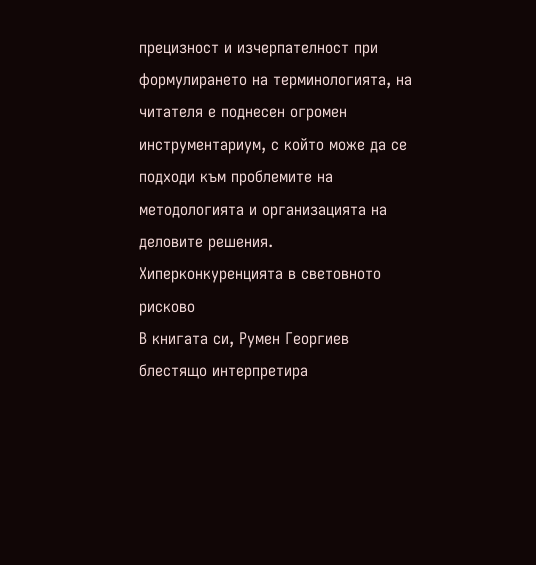прецизност и изчерпателност при формулирането на терминологията, на читателя е поднесен огромен инструментариум, с който може да се подходи към проблемите на методологията и организацията на деловите решения.
Хиперконкуренцията в световното рисково
В книгата си, Румен Георгиев блестящо интерпретира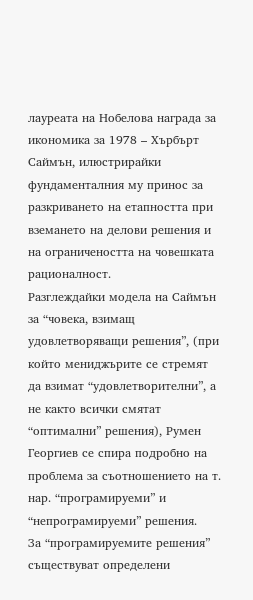лауреата на Нобелова награда за икономика за 1978 – Хърбърт Саймън, илюстрирайки фундаменталния му принос за разкриването на етапността при вземането на делови решения и на ограничеността на човешката рационалност.
Разглеждайки модела на Саймън за “човека, взимащ удовлетворяващи решения”, (при който мениджърите се стремят да взимат “удовлетворителни”, а не както всички смятат “оптимални” решения), Румен Георгиев се спира подробно на проблема за съотношението на т. нар. “програмируеми” и “непрограмируеми” решения.
За “програмируемите решения” съществуват определени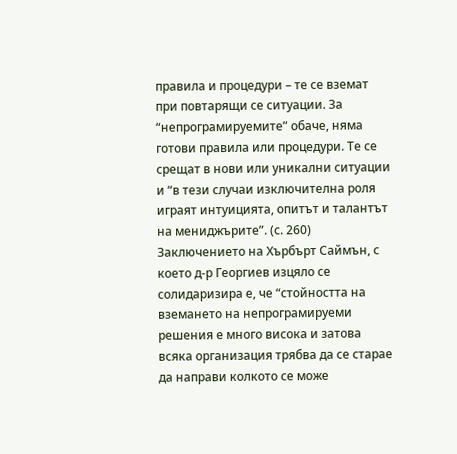правила и процедури – те се вземат при повтарящи се ситуации. За “непрограмируемите” обаче, няма готови правила или процедури. Те се срещат в нови или уникални ситуации и “в тези случаи изключителна роля играят интуицията, опитът и талантът на мениджърите”. (с. 260) Заключението на Хърбърт Саймън, с което д-р Георгиев изцяло се солидаризира е, че “стойността на вземането на непрограмируеми решения е много висока и затова всяка организация трябва да се старае да направи колкото се може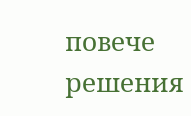повече решения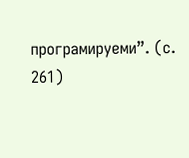програмируеми”. (с. 261)